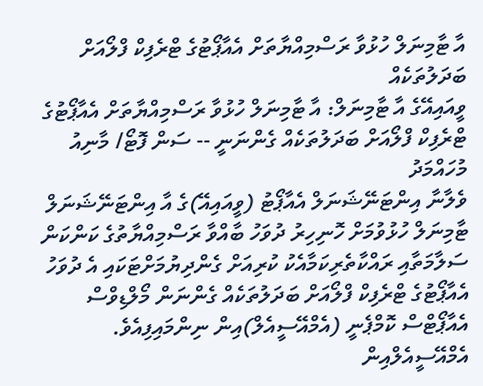އާ ޓާމިނަލް ހުޅުވާ ރަސްމިއްޔާތަށް އެއާޕޯޓުގެ ޓްރެފިކް ފްލޯއަށް ބަދަލުތަކެއް
ވީއައިއޭގެ އާ ޓާމިނަލް: އާ ޓާމިނަލް ހުޅުވާ ރަސްމިއްޔާތަށް އެއާޕޯޓުގެ ޓްރެފިކް ފްލޯއަށް ބަދަލުތަކެއް ގެންނަނީ -- ސަން ފޮޓޯ/ މާނިއު މުހައްމަދު
ވެލާނާ އިންޓަނޭޝަނަލް އެއާޕޯޓު (ވީއައިއޭ)ގެ އާ އިންޓަނޭޝަނަލް ޓާމިނަލް ހުޅުވުމަށް ހޮނިހިރު ދުވަހު ބާއްވާ ރަސްމިއްޔާތުގެ ކަންކަން ސަލާމަތާއި ރައްކާތެރިކަމާއެކު ކުރިއަށް ގެންދިޔުމަށްޓަކައި އެ ދުވަހު އެއާޕޯޓުގެ ޓްރެފިކް ފްލޯއަށް ބަދަލުތަކެއް ގެންނަން މޯލްޑިވްސް އެއާޕޯޓްސް ކޮމްޕެނީ (އެމްއޭސީއެލް)އިން ނިންމައިފިއެވެ.
އެމްއޭސީއެލްއިން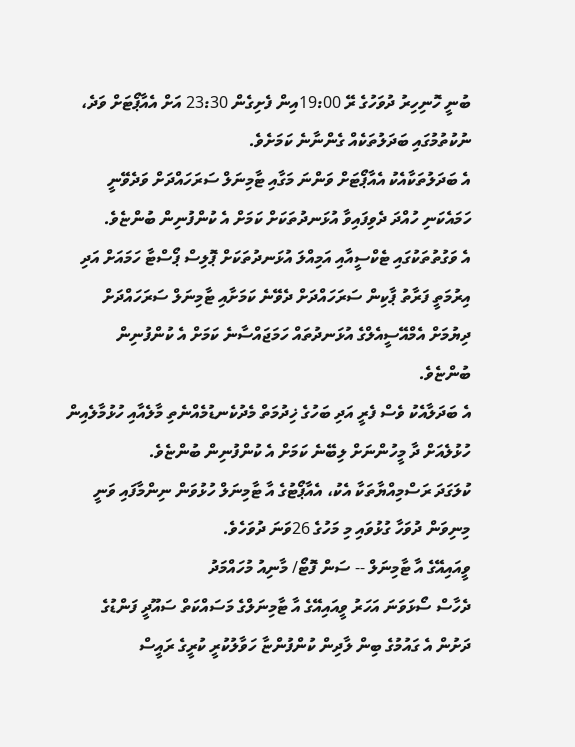ބުނީ ހޮނިހިރު ދުވަހުގެ ރޭ 19:00އިން ފެށިގެން 23:30 އަށް އެއާޕޯޓަށް ވަދެ، ނުކުތުމުގައި ބަދަލުތަކެއް ގެންނާނެ ކަމަށެވެ.
އެ ބަދަލުތަކާއެކު އެއާޕޯޓަށް ވަންނަ މަގާއި ޓާމިނަލް ސަރަހައްދަށް ވަދެވޭނީ ހަމައެކަނި ހުއްދަ ދެވިފައިވާ އުޅަނދުތަކަށް ކަމަށް އެ ކުންފުނިން ބުންޏެވެ.
އެ ވަގުތުތަކުގައި ޓެކްސީއާއި އަމިއްލަ އުޅަނދުތަކަށް ޕޮލިސް ޕޯސްޓާ ހަމައަށް އަދި އިރުމަތީ ފަރާތު ޕާކިން ސަރަހައްދަށް ދެވޭނެ ކަމަށާއި ޓާމިނަލް ސަރަހައްދަށް ދިޔުމަށް އެމްއޭސީއެލްގެ އުޅަނދުތައް ހަމަޖައްސާނެ ކަމަށް އެ ކުންފުނިން ބުންޏެވެ.
އެ ބަދަލާއެކު ވެސް ފެރީ އަދި ބަހުގެ ޚިދުމަތް މެދުކެނޑުމެއްނެތި މާލެއާއި ހުޅުމާލެއިން ހުޅުލެއަށް ދާ މީހުންނަށް ލިބޭނެ ކަމަށް އެ ކުންފުނިން ބުންޏެވެ.
ކުލަގަދަ ރަސްމިއްޔާތަކާ އެކު، އެއާޕޯޓުގެ އާ ޓާމިނަލް ހުޅުވަން ނިންމާފައި ވަނީ މިނިވަން ދުވަހާ ގުޅުވައި މި މަހުގެ 26ވަނަ ދުވަހެވެ.
ވީއައިއޭގެ އާ ޓާމިނަލް -- ސަން ފޮޓޯ/ މާނިއު މުހައްމަދު
ދެހާސް ސޯޅަވަނަ އަހަރު ވީއައިއޭގެ އާ ޓާމިނަލްގެ މަސައްކަތް ސައޫދީ ފަންޑުގެ ދަށުން އެ ގައުމުގެ ބިން ލާދިން ކުންފުންޏާ ހަވާލުކުރީ ކުރީގެ ރައީސް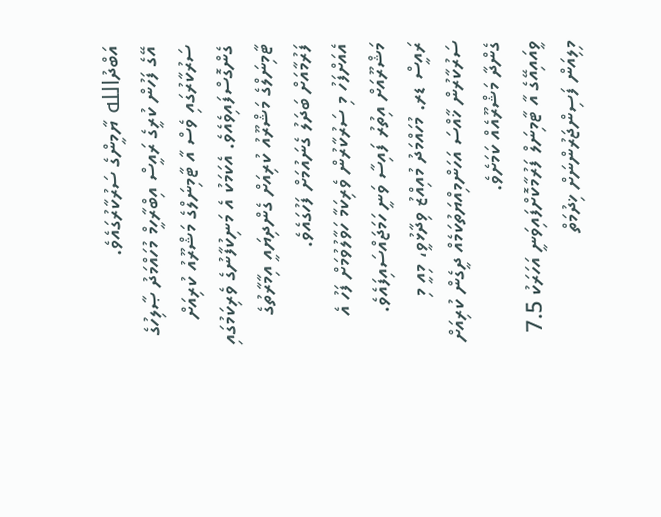އަބްދުالله ޔާމީންގެ ސަރުކާރުގައެވެ.
އޭގެ ފަހުން ކުރީގެ ރައީސް އިބްރާހީމް މުހައްމަދު ޞާލިހުގެ ސަރުކާރުގައި ވެސް އާ ޓާމިނަލްގެ މަޝްރޫއު ކުރިއަށް ގެންގޮސްފައިވެއެވެ. އެކަމަކު އެ މަނިކުފާނުގެ ވެރިކަމުގައި ޓާމިނަލްގެ މަޝްރޫއު ކުރިއަށް ގެންދިޔައީ އިމާރާތުގެ ފަރުމާއަށް ބަދަލު ގެނައުމަށް ފަހުގައެވެ.
އެއަށްފަހު މި ސަރުކާރުން ވެރިކަމާ ހަވާލުވުމަށް ފަހު އެ މަޝްރޫއަށް އިތުރު ފައިސާ ވަނީ ހަމަޖައްސައިފައެވެ. ރައީސް ޑރ. މުހައްމަދު މުއިއްޒު ވިދާޅުވީ، މިއީ މި ސަރުކާރުން ޚާއްސަ އަހަންމިއްޔަތުކަމެއް ދީގެން ކުރިއަށް ގެންދާ މަޝްރޫއެއް ކަމަށެވެ.
ވީއައިއޭގެ އާ ޓާމިނަލް ފަރުމާކޮށްފައިވަނީ އަހަރަކު 7.5 މިލިއަން ފަސިންޖަރުންނަށް ޚިދުމަތް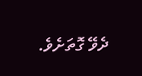ދެވޭ ގޮތަށެވެ.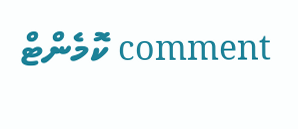comment ކޮމެންޓް